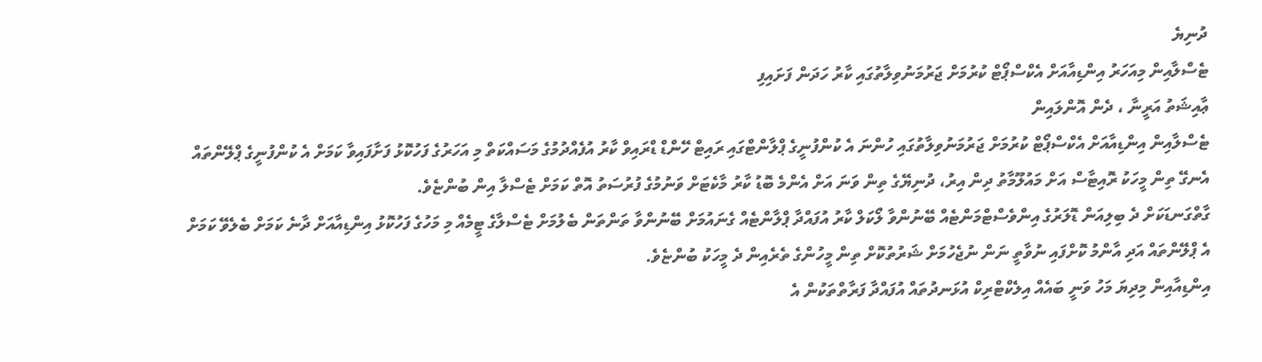ދުނިޔެ
ޓެސްލާއިން މިއަހަރު އިންޑިއާއަށް އެކްސްޕޯޓް ކުރުމަށް ޖަރުމަނުވިލާތުގައި ކާރު ހަދަން ފަށައިފި
ޢާއިޝަތު އަރީނާ ، ދެން އޮންލައިން
ޓެސްލާއިން އިންޑިއާއަށް އެކްސްޕޯޓް ކުރުމަށް ޖަރުމަނުވިލާތުގައި ހުންނަ އެ ކުންފުނީގެ ޕްލާންޓްގައި ރައިޓް ހޭންޑް ޑްރައިވް ކާރު އުފެއްދުމުގެ މަސައްކަތް މި އަހަރުގެ ފަހުކޮޅު ފަށާފައިވާ ކަމަށް އެ ކުންފުނީގެ ޕްލޭންތައް އެނގޭ ތިން މީހަކު ރޮއިޓާސް އަށް މައުލޫމާތު ދިން އިރު، ދުނިޔޭގެ ތިން ވަނަ އަށް އެންމެ ބޮޑު ކާރު މާކެޓަށް ވަނުމުގެ ފުރުސަތު އޮތް ކަމަށް ޓެސްލާ އިން ބުންޏެވެ.
ގާތްގަނޑަކަށް ދެ ބިލިއަން ޑޮލަރުގެ އިންވެސްޓްމަންޓެއް ބޭނުންވާ ލޯކަލް ކާރު އުފައްދާ ޕްލާންޓެއް ގެނައުމަށް ބޭނުންވާ ތަންތަން ބެލުމަށް ޓެސްލާގެ ޓީމެއް މި މަހުގެ ފަހުކޮޅު އިންޑިއާއަށް ދާނެ ކަމަށް ބެލެވޭ ކަމަށް އެ ޕްލޭންތައް އަދި އާންމު ކޮށްފައި ނުވާތީ ނަން ނުޖެހުމަށް ޝަރުތުކޮށް ތިން މީހުންގެ ތެރެއިން ދެ މީހަކު ބުންޏެވެ.
އިންޑިއާއިން މިދިޔަ މަހު ވަނީ ބައެއް އިލެކްޓްރިކް އުޅަނދުތައް އުފައްދާ ފަރާތްތަކުން އެ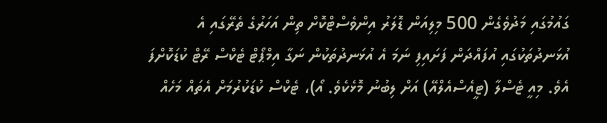ގައުމުގައި މަދުވެގެން 500 މިލިއަން ޑޮލަރު އިންވެސްޓްކޮށް ތިން އަހަރުގެ ތެރޭގައި އެ އުޅަނދުތަކުގައި އުފައްދަން ފަށައިފި ނަމަ އެ އުޅަނދުތަކުން ނަގާ އިމްޕޯޓް ޓެކްސް ރޭޓް ކުޑަކޮށްފަ އެވެ. މިއީ ޓެސްލާ (ޓީއެސްއެލްއޭ) އަށް ލިބުނު މޮޅެކެވެ. އޯ)، ޓެކްސް ކުޑަކުރުމަށް އެތައް މަހެއް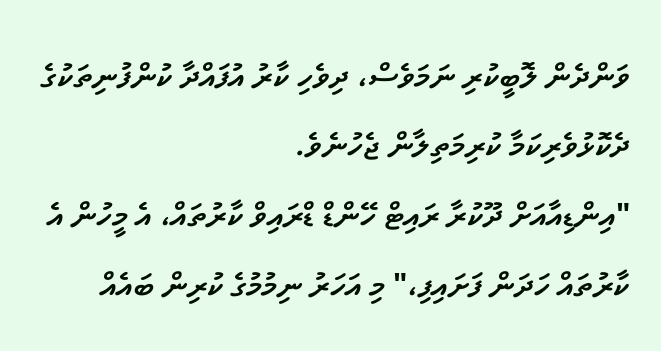ވަންދެން ލޮބީކުރި ނަމަވެސް، ދިވެހި ކާރު އުފައްދާ ކުންފުނިތަކުގެ ދެކޮޅުވެރިކަމާ ކުރިމަތިލާން ޖެހުނެވެ.
"އިންޑިއާއަށް ދޫކުރާ ރައިޓް ހޭންޑް ޑްރައިވް ކާރުތައް، އެ މީހުން އެ ކާރުތައް ހަދަން ފަށައިފި،" މި އަހަރު ނިމުމުގެ ކުރިން ބައެއް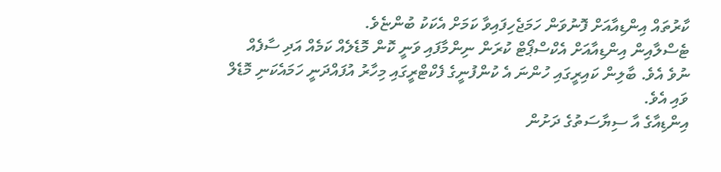ކާރުތައް އިންޑިއާއަށް ފޮނުވަން ހަމަޖެހިފައިވާ ކަމަށް އެކަކު ބުންޏެވެ.
ޓެސްލާއިން އިންޑިއާއަށް އެކްސްޕޯޓް ކުރަން ނިންމާފައި ވަނީ ކޮން މޮޑެލެއް ކަމެއް އަދި ސާފެއް ނުވެ އެވެ. ބާލިން ކައިރީގައި ހުންނަ އެ ކުންފުނީގެ ފެކްޓްރީގައި މިހާރު އުފައްދަނީ ހަމައެކަނި މޮޑެލް ވައި އެވެ.
އިންޑިއާގެ އާ ސިޔާސަތުގެ ދަށުން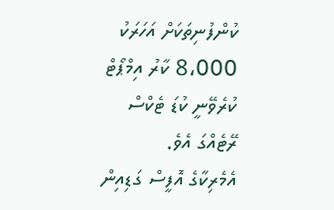ކުންފުނިތަކަށް އަހަރަކު 8،000 ކާރު އިމްޕޯޓް ކުރެވޭނީ ކުޑަ ޓެކްސް ރޭޓެއްގަ އެވެ.
އެމެރިކާގެ އޮފީސް ގަޑިއިން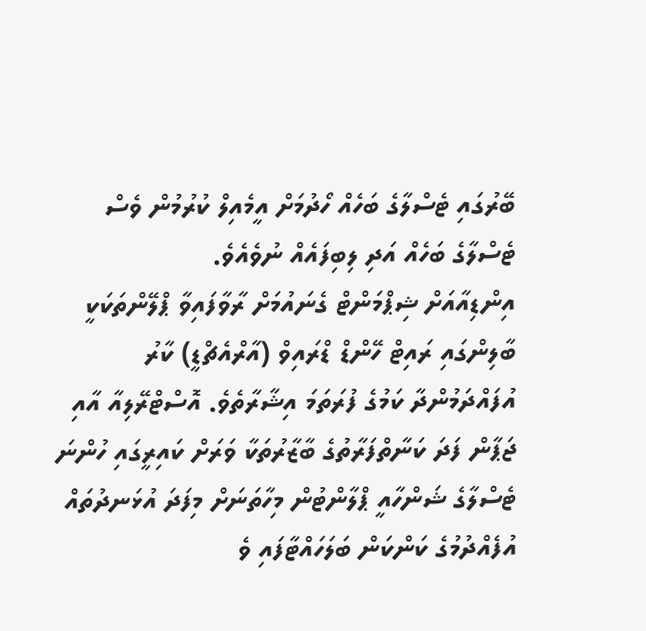ބޭރުގައި ޓެސްލާގެ ބަހެއް ހޯދުމަށް އީމެއިލް ކުރުމުން ވެސް ޓެސްލާގެ ބަހެއް އަދި ލިބިފައެއް ނުވެއެވެ.
އިންޑިއާއަށް ޝިޕްމަންޓް ގެނައުމަށް ރާވާފައިވާ ޕްލޭންތަކަކީ ބާލިންގައި ރައިޓް ހޭންޑް ޑްރައިވް (އާރްއެޗްޑީ) ކާރު އުފައްދަމުންދާ ކަމުގެ ފުރަތަމަ އިޝާރާތެވެ. އޮސްޓްރޭލިއާ އާއި ޖަޕާން ފަދަ ކަނާތްފަރާތުގެ ބާޒާރުތަކާ ވަރަށް ކައިރީގައި ހުންނަ ޓެސްލާގެ ޝަންހާއީ ޕްލާންޓުން މިހާތަނަށް މިފަދަ އުޅަނދުތައް އުފެއްދުމުގެ ކަންކަން ބަލަހައްޓާފައި ވެ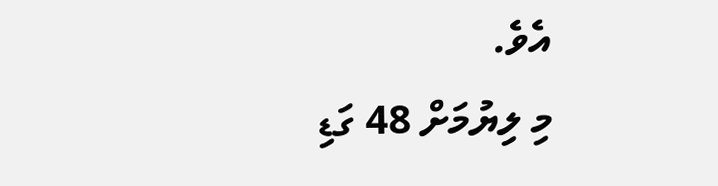އެވެ.
މި ލިޔުމަށް 48 ގަޑި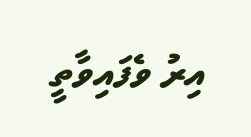އިރު ވެފައިވާތީ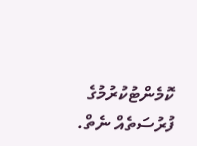ކޮމެންޓުކުރުމުގެ ފުރުސަތެއް ނެތް.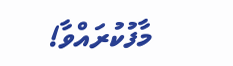މާފުކުރައްވާ!